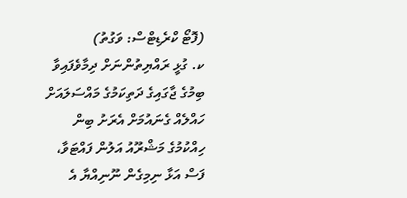(ފޮޓޯ ކްރެޑިޓްސް: ވަގުތު)
ކ. ގުޅީ ރައްޔިތުންނަށް ދިމާވެފައިވާ ބިމުގެ ޖާގައިގެ ދަތިކަމުގެ މައްސަލައަށް ހައްލެއް ގެނައުމަށް އެރަށު ބިން ހިއްކުމުގެ މަޝްރޫއު އަލުން ފައްޓަވާ، ފަސް އަޅާ ނިމިގެން ނޫނިއްޔާ އެ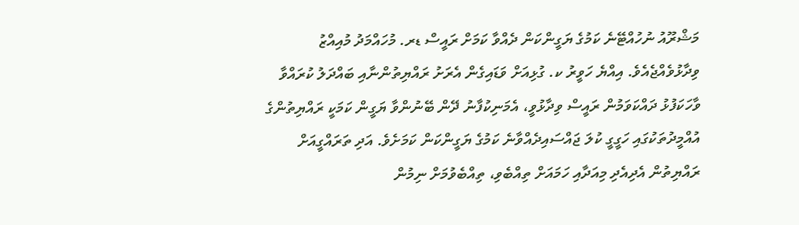މަޝްރޫއު ނުހުއްޓޭނެ ކަމުގެ ޔަގީންކަން ދެއްވާ ކަމަށް ރައީސް ޑރ. މުހައްމަދު މުއިއްޒު ވިދާޅުވެއްޖެއެވެ. އިއްޔެ ހަވީރު ކ. ގުޅިއަށް ވަޑައިގެން އެރަށު ރައްޔިތުންނާއި ބައްދަލު ކުރައްވާ ވާހަކަފުޅު ދައްކަވަމުން ރައީސް ވިދާޅުވީ، އެމަނިކުފާނު ދޭން ބޭނުންވާ ޔަގީން ކަމަކީ ރައްޔިތުންގެ އުއްމީދުތަކުގައި ހަގީގީ ކުލަ ޖައްސައިދެއްވާނެ ކަމުގެ ޔަގީންކަން ކަމަށެވެ. އަދި ތަރައްގީއަށް ރައްޔިތުން އެދިއެދި މިއަދާއި ހަމައަށް ތިއްބެވި، ތިއްބެވުމަށް ނިމުން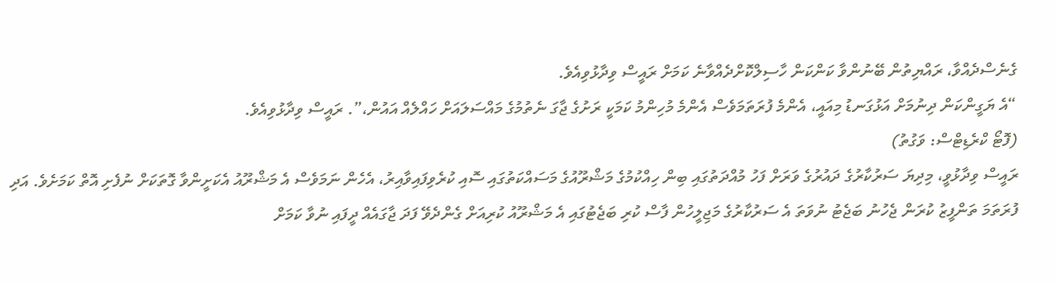ގެނެސްދެއްވާ، ރައްޔިތުން ބޭނުންވާ ކަންކަން ހާސިލްކޮށްދެއްވާނެ ކަމަށް ރައީސް ވިދާޅުވިއެވެ.
“އެ ޔަގީންކަން ދިނުމަށް އަޅުގަނޑު މިއައީ، އެންމެ ފުރަތަމަވެސް އެންމެ މުހިންމު ކަމަކީ ރަށުގެ ޖާގަ ނެތުމުގެ މައްސަލައަށް ހައްލެއް އައުން،”. ރައީސް ވިދާޅުވިއެވެ.
(ފޮޓޯ ކްރެޑިޓްސް: ވަގުތު)
ރައީސް ވިދާޅުވީ، މިދިޔަ ސަރުކާރުގެ ދައުރުގެ ވަރަށް ފަހު މުއްދަތުގައި ބިން ހިއްކުމުގެ މަޝްރޫއުގެ މަސައްކަތުގައި ސޮއި ކުރެވިފައިވާއިރު، އެހެން ނަމަވެސް އެ މަޝްރޫއު އެކަށީންވާ ގޮތަކަށް ނުފެށި އޮތް ކަމަށެވެ. އަދި ފުރަތަމަ ތަންފީޒު ކުރަން ޖެހުނު ބަޖެޓު ނުވަތަ އެ ސަރުކާރުގެ މަޖިލީހުން ފާސް ކުރި ބަޖެޓުގައި އެ މަޝްރޫއު ކުރިއަށް ގެންދެވޭ ފަދަ ޖާގައެއް ދީފައި ނުވާ ކަމަށް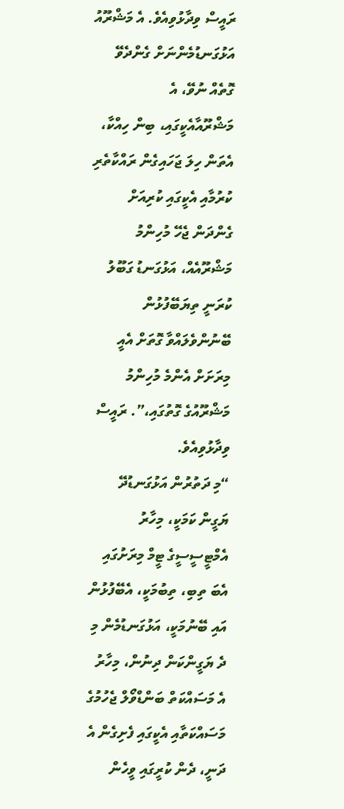ރައީސް ވިދާޅުވިއެވެ. އެ މަޝްރޫއު އަޅުގަނޑުމެންނަށް ގެންދެވޭ ގޮތެއް ނުވޭ، އެ މަޝްރޫއާއެކީގައި، ބިން ހިއްކާ، އެތަން ހިލަ ޖަހައިގެން ރައްކާތެރި ކުރުމާއި އެކީގައި ކުރިއަށް ގެންދަން ޖެހޭ މުހިންމު މަޝްރޫއެއް، އަޅުގަނޑު ގަބޫލު ކުރަނީ ތިޔަބޭފުޅުން ބޭނުންވެލައްވާ ގޮތަށް އެއީ މިރަށަށް އެންމެ މުހިންމު މަޝްރޫއުގެ ގޮތުގައި،”. ރައީސް ވިދާޅުވިއެވެ.
“މި ދަތުރުން އަޅުގަނޑުދޭ ޔަގީން ކަމަކީ، މިހާރު އެމްޓީސީސީގެ ޓީމް މިރަށުގައި އެބަ ތިބި، ތިބުމަކީ، އެބޭފުޅުން އައި ބޭނުމަކީ، އަޅުގަނޑުމެން މި ދެ ޔަގީންކަން ދިނުން، މިހާރު އެ މަސައްކަތް ބަންޑްވޯލް ޖެހުމުގެ މަސައްކަތާއި އެކީގައި ފެށިގެން އެ ދަނީ، ދެން ކުރީގައި ވީހެން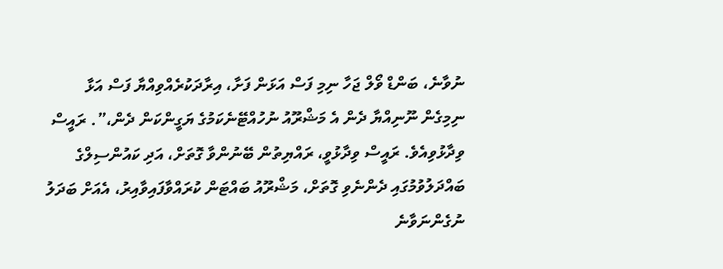ނުވާނެ، ބަންޑް ވޯލް ޖަހާ ނިމި ފަސް އަޅަން ފަށާ، އިރާދަކުރެއްވިއްޔާ ފަސް އަޅާ ނިމިގެން ނޫނިއްޔާ ދެން އެ މަޝްރޫއު ނުހުއްޓޭނެކަމުގެ ޔަގީންކަން ދެން،”. ރައީސް ވިދާޅުވިއެވެ. ރައީސް ވިދާޅުވީ، ރައްޔިތުން ބޭނުންވާ ގޮތަށް، އަދި ކައުންސިލްގެ ބައްދަލުވުމުގައި ދެންނެވި ގޮތަށް، މަޝްރޫއު ބައްޓަން ކުރައްވާފައިވާއިރު، އެއަށް ބަދަލު ނުގެންނަވާނެ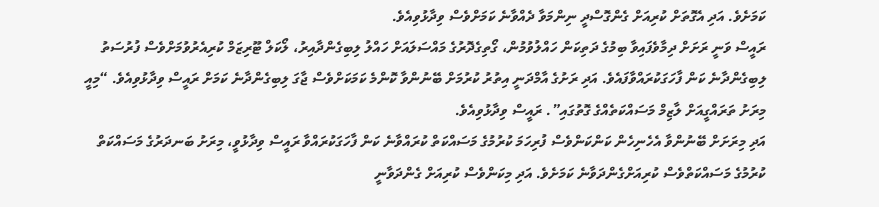ކަމަށެވެ. އަދި އެގޮތަށް ކުރިއަށް ގެންގޮސްދީ ނިންމަވާ ދެއްވާނެ ކަމަށްވެސް ވިދާޅުވިއެވެ.
ރައީސް ވަނީ ރަށަށް ދިމާވެފައިވާ ބިމުގެ ދަތިކަން ހައްލުވުމުން، ގޯތިގެދޮރުގެ މައްސަލައަށް ހައްލު ލިބިގެންދާއިރު، ލޯކަލް ޓޫރިޒަމް ކުރިއެރުވުމަށްވެސް ފުރުސަތު ލިބިގެންދާނެ ކަން ފާހަގަކުރައްވާފައެވެ. އަދި ރަށުގެ އާމްދަނީ އިތުރު ކުރުމަށް ބޭނުންވާ ކޮންމެ ކަމަކަށްވެސް ޖާގަ ލިބިގެންދާނެ ކަމަށް ރައީސް ވިދާޅުވިއެވެ. “މިއީ މިރަށު ތަރައްގީއަށް ލާޒިމް މަސައްކަތެއްގެ ގޮތުގައި”. ރައީސް ވިދާޅުވިއެވެ.
އަދި މިރަށަށް ބޭނުންވާ އެހެނިހެން ކަންކަންވެސް ފުރިހަމަ ކުރުމުގެ މަސައްކަތް ކުރައްވާނެ ކަން ފާހަގަކުރައްވާ ރައީސް ވިދާޅުވީ، މިރަށު ބަނދަރުގެ މަސައްކަތް ކުރުމުގެ މަސައްކަތްވެސް ކުރިއަށްގެންދަވާނެ ކަމަށެވެ. އަދި މިކަންވެސް ކުރިއަށް ގެންދަވާނީ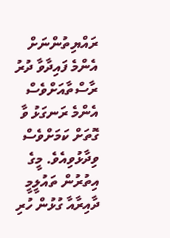ރައްޔިތުންނަށް އެންމެ ފައިދާވާ ދުރު ރާސްތާއަށްވެސް އެންމެ ރަނގަޅު ވާ ގޮތަށް ކަމަށްވެސް ވިދާޅުވިއެވެ. މީގެ އިތުރުން ތައުލީމީ ދާއިރާއާ ގުޅުން ހުރި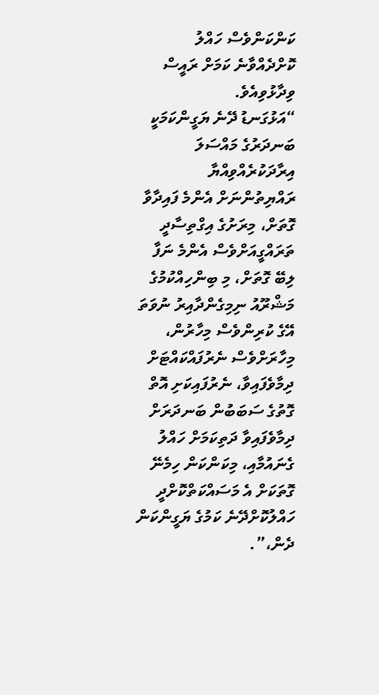ކަންކަންވެސް ހައްލު ކޮށްދެއްވާނެ ކަމަށް ރައީސް ވިދާޅުވިއެވެ.
“އަޅުގަނޑު ދޭނެ ޔަގީންކަމަކީ ބަނދަރުގެ މައްސަލަ އިރާދަކުރެއްވިއްޔާ ރައްޔިތުންނަށް އެންމެ ފައިދާވާ ގޮތަށް، މިރަށުގެ އިގްތިސާދީ ތަރައްގީއަށްވެސް އެންމެ ނަފާ ލިބޭ ގޮތަށް، މި ބިންހިއްކުމުގެ މަޝްރޫއު ނިމިގެންދާއިރު ނުވަތަ އޭގެ ކުރިންވެސް މިހާރުން، މިހާރަށްވެސް ނެރުފައްކައްޓަށް ދިމާވެފައިވާ، ނެރުފައިކަށި އޮތް ގޮތުގެ ސަބަބުން ބަނދަރަށް ދިމާވެފައިވާ ދަތިކަމަށް ހައްލު ގެނައުމާއި، މިކަންކަން ހިމެނޭ ގޮތަކަށް އެ މަސައްކަތްކޮށްދީ ހައްލުކޮށްދޭނެ ކަމުގެ ޔަގީންކަން ދެން،”.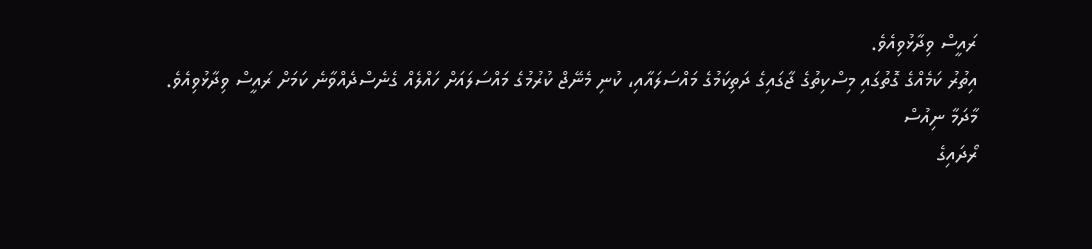ރައީސް ވިދާޅުވިއެވެ.
އިތުރު ކަމެއްގެ ގޮތުގައި މިސްކިތުގެ ޖާގައިގެ ދަތިކަމުގެ މައްސަލައާއި، ކުނި މެނޭޖް ކުރުމުގެ މައްސަލައަށް ހައްލެއް ގެނެސްދެއްވާނެ ކަމަށް ރައީސް ވިދާޅުވިއެވެ.
މާދަމާ ނިއުސް
ރޯދައިގެ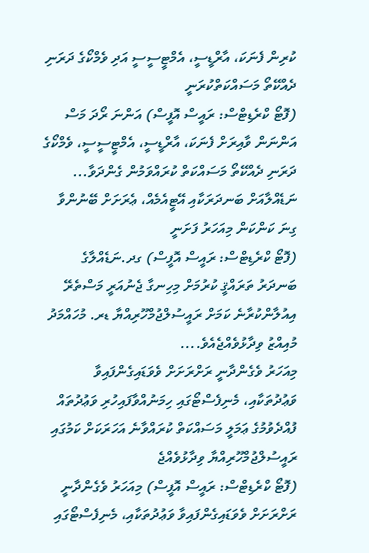ކުރިން ފެނަކަ، އާރްޑީސީ، އެމްޓީސީސީ އަދި ވެމްކޯގެ ދަރަނި ދެއްކޭތޯ މަސައްކަތްކުރަނީ
(ފޮޓޯ ކްރެޑިޓްސް: ރައީސް އޮފީސް) އަންނަ ރޯދަ މަސް އަންނަން ވާއިރަށް ފެނަކަ، އާރްޑީސީ، އެމްޓީސީސީ، ވެމްކޯގެ ދަރަނި ދެއްކޭތޯ މަސައްކަތް ކުރައްވަމުން ގެންދަވާ...
ނަޑެއްލާއަށް ބަނދަރަކާއި އޭޓީއެމެއް، ޢެރަށަށް ބޭނުންވާ ގިނަ ކަންކަން މިއަހަރު ފަށަނީ
(ފޮޓޯ ކްރެޑިޓްސް: ރައީސް އޮފީސް) ގދ.ނަޑެއްލާގެ ބަނދަރު ތަރައްޤީ ކުރުމަށް މިހިނގާ ޖެނުއަރީ މަސްތެރޭ އިއުލާންކުރާނެ ކަމަށް ރައީސުލްޖުމްހޫރިއްޔާ ޑރ. މުހައްމަދު މުއިއްޒު ވިދާޅުވެއްޖެއެވެ....
މިއަހަރު ވެގެންދާނީ ރަށްރަށަށް ވެވަޑައިގެންފައިވާ ވަޢުދުތަކާއި، މެނިފެސްޓޯގައި ހިމަނުއްވާފައިހުރި ވަޢުދުތައް ފުއްދެވުމުގެ ޢަމަލީ މަސައްކަތް ކުރައްވާނެ އަހަރަކަށް ކަމުގައި ރައީސުލްޖުމްހޫރިއްޔާ ވިދާޅުވެއްޖެ
(ފޮޓޯ ކްރެޑިޓްސް: ރައީސް އޮފީސް) މިއަހަރު ވެގެންދާނީ ރަށްރަށަށް ވެވަޑައިގެންފައިވާ ވަޢުދުތަކާއި، މެނިފެސްޓޯގައި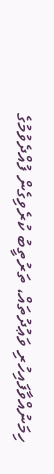ހިމަނުއްވާފައިހުރި ވަޢުދުތައް، ތަރުތީބު ކުރެވިގެން ފުއްދެވުމުގެ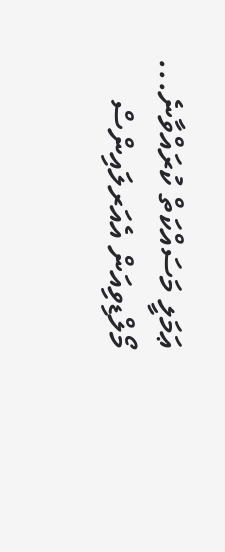ޢަމަލީ މަސައްކަތް ކުރައްވާނެ...
މޯލްޑިވިއަން އެއަރލައިންސް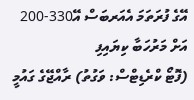އޭގެ ފުރަތަމަ އެއަރބަސް އޭ330-200 އަށް މަރުހަބާ ކިޔައިފި
(ފޮޓޯ ކްރެޑިޓްސް: ވަގުތު) ރާއްޖޭގެ ގައުމީ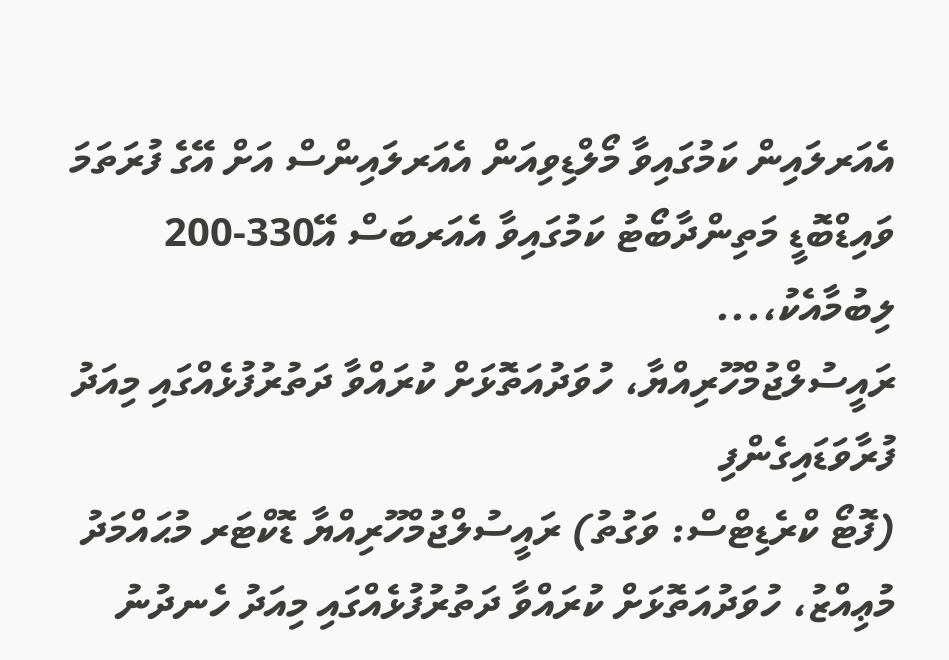އެއަރލައިން ކަމުގައިވާ މޯލްޑިވިއަން އެއަރލައިންސް އަށް އޭގެ ފުރަތަމަ ވައިޑްބޮޑީ މަތިންދާބޯޓު ކަމުގައިވާ އެއަރބަސް އޭ330-200 ލިބުމާއެކު،...
ރައީސުލްޖުމްހޫރިއްޔާ، ހުވަދުއަތޮޅަށް ކުރައްވާ ދަތުރުފުޅެއްގައި މިއަދު ފުރާވަޑައިގެންފި
(ފޮޓޯ ކްރެޑިޓްސް: ވަގުތު) ރައީސުލްޖުމްހޫރިއްޔާ ޑޮކްޓަރ މުޙައްމަދު މުޢިއްޒު، ހުވަދުއަތޮޅަށް ކުރައްވާ ދަތުރުފުޅެއްގައި މިއަދު ހެނދުނު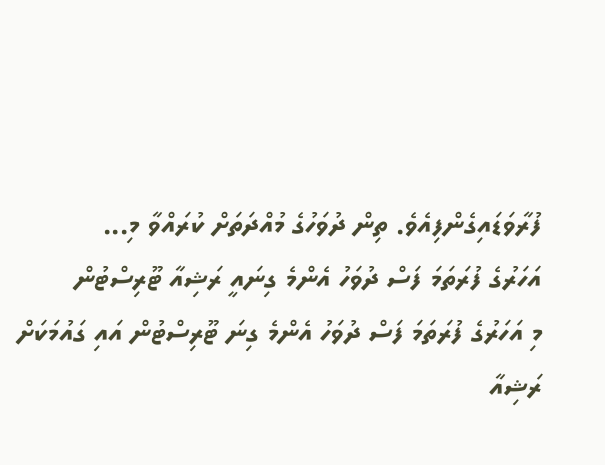ފުރާވަޑައިގެންފިއެވެ. ތިން ދުވަހުގެ މުއްދަތަށް ކުރައްވާ މި...
އަހަރުގެ ފުރަތަމަ ފަސް ދުވަހު އެންމެ ގިނައީ ރަޝިއާ ޓޫރިސްޓުން
މި އަހަރުގެ ފުރަތަމަ ފަސް ދުވަހު އެންމެ ގިނަ ޓޫރިސްޓުން އައި ގައުމަކަށް ރަޝިއާ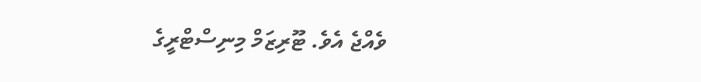ވެއްޖެ އެވެ. ޓޫރިޒަމް މިނިސްޓްރީގެ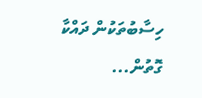ހިސާބުތަކުން ދައްކާ ގޮތުން...